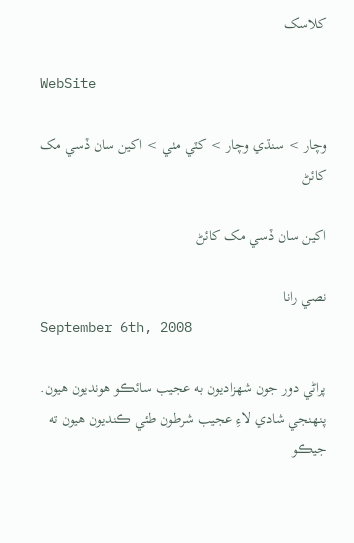کلاسک

WebSite

وچار > سنڌي وچار > کٽي مٺي > اکين سان ڏسي مک کائڻ

اکين سان ڏسي مک کائڻ

نصي رانا
September 6th, 2008

پراڻي دور جون شهزاديون به عجيب سائڪو هونديون هيون. پنهنجي شادي لاءِ عجيب شرطون طئي ڪنديون هيون ته جيڪو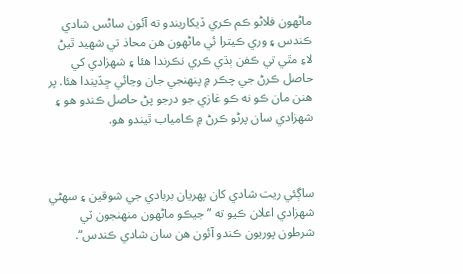ماڻهون فلاڻو ڪم ڪري ڏيکاريندو ته آئون ساڻس شادي ڪندس ۽ وري ڪيترا ئي ماڻهون هن محاذ تي شهيد ٿيڻ لاءِ مٿي تي ڪفن ٻڌي ڪري نڪرندا هئا ۽ شهزادي کي حاصل ڪرڻ جي چڪر ۾ پنهنجي جان وڃائي ڇڏيندا هئا. پر هنن مان ڪو نه ڪو غازي جو درجو پڻ حاصل ڪندو هو ۽ شهزادي سان پرڻو ڪرڻ ۾ ڪامياب ٿيندو هو.



ساڳئي ريت شادي کان پهريان بربادي جي شوقين ۽ سهڻي شهزادي اعلان ڪيو ته ”جيڪو ماڻهون منهنجون ٽي شرطون پوريون ڪندو آئون هن سان شادي ڪندس“.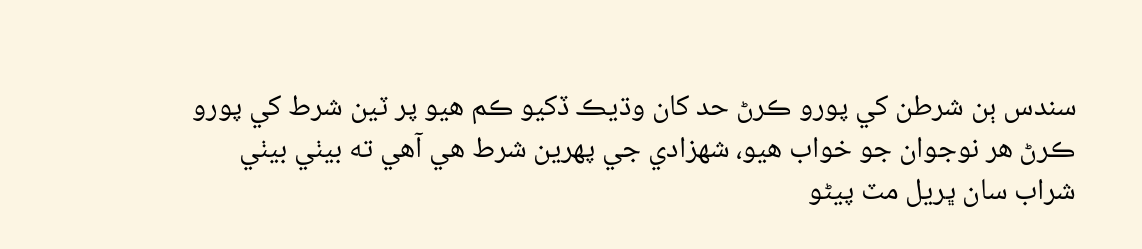سندس ٻن شرطن کي پورو ڪرڻ حد کان وڌيڪ ڏکيو ڪم هيو پر ٽين شرط کي پورو ڪرڻ هر نوجوان جو خواب هيو، شهزادي جي پهرين شرط هي آهي ته بيٺي بيٺي شراب سان ڀريل مٽ پيڻو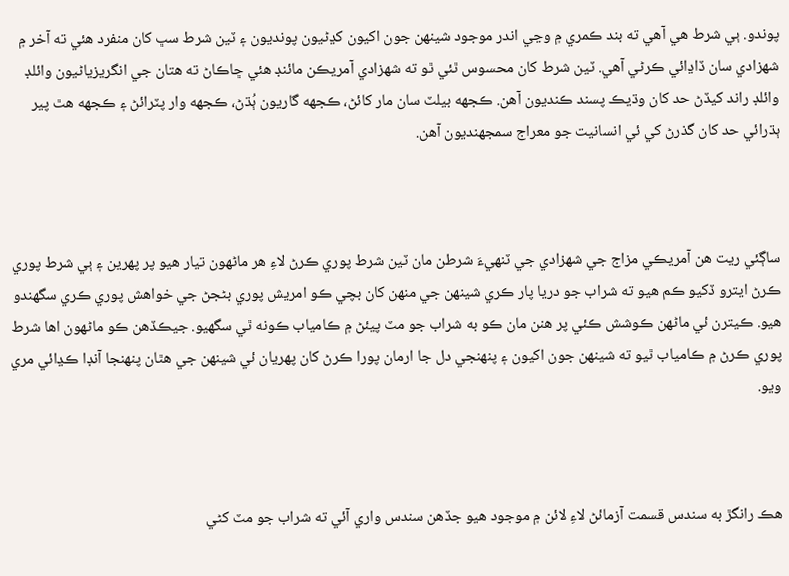پوندو. ٻي شرط هي آهي ته بند ڪمري ۾ وڃي اندر موجود شينهن جون اکيون کڍڻيون پونديون ۽ ٽين شرط سڀ کان منفرد هئي ته آخر ۾ شهزادي سان ڏاڍائي ڪرڻي آهي. ٽين شرط کان محسوس ٿئي ٿو ته شهزادي آمريڪن مائنڊ هئي ڇاڪاڻ ته هتان جي انگريزياڻيون وائلڊ وائلڊ راند کيڏڻ حد کان وڌيڪ پسند ڪنديون آهن. ڪجهه بيلٽ سان مار کائڻ، ڪجهه گاريون ٻُڌڻ، ڪجهه وار پٽرائڻ ۽ ڪجهه هٿ پير ٻڌرائي حد کان گذرڻ کي ئي انسانيت جو معراج سمجهنديون آهن.



ساڳئي ريت هن آمريڪي مزاج جي شهزادي جي ٽنهيءَ شرطن مان ٽين شرط پوري ڪرڻ لاءِ هر ماڻهون تيار هيو پر پهرين ۽ ٻي شرط پوري ڪرڻ ايترو ڏکيو ڪم هيو ته شراب جو دريا پار ڪري شينهن جي منهن کان بچي ڪو امريش پوري بڻجڻ جي خواهش پوري ڪري سگهندو هيو. ڪيترن ئي ماڻهن ڪوشش ڪئي پر هنن مان ڪو به شراب جو مٽ پيئڻ ۾ ڪامياب ڪونه ٿي سگهيو. جيڪڏهن ڪو ماڻهون اها شرط پوري ڪرڻ ۾ ڪامياب ٿيو ته شينهن جون اکيون ۽ پنهنجي دل جا ارمان پورا ڪرڻ کان پهريان ئي شينهن جي هٿان پنهنجا آنڊا ڪڍائي مري ويو.



هڪ رانگڙ به سندس قسمت آزمائڻ لاءِ لائن ۾ موجود هيو جڏهن سندس واري آئي ته شراب جو مٽ کڻي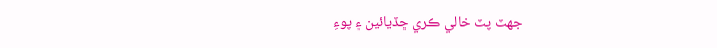جهٽ پٽ خالي ڪري ڇڏيائين ۽ پوءِ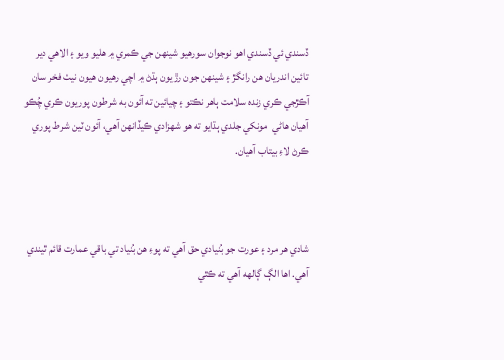ڏسندي ئي ڏسندي اهو نوجوان سورهيو شينهن جي ڪمري ۾ هليو ويو ۽ الاهي دير تائين اندريان هن رانگڙ ۽ شينهن جون رڙيون ٻڌڻ ۾ اچي رهيون هيون نيٺ فخر سان آڪڙجي ڪري زنده سلامت ٻاهر نڪتو ۽ چيائين ته آئون به شرطون پوريون ڪري چُڪو آهيان هاڻي  مونکي جلدي ٻڌايو ته هو شهزادي ڪيڏانهن آهي، آئون ٽين شرط پوري ڪرڻ لاءِ بيتاب آهيان.



شادي هر مرد ۽ عورت جو بُنيادي حق آهي ته پوءِ هن بُنياد تي باقي عمارت قائم ٿيندي آهي. اها الڳ ڳالهه آهي ته ڪٿي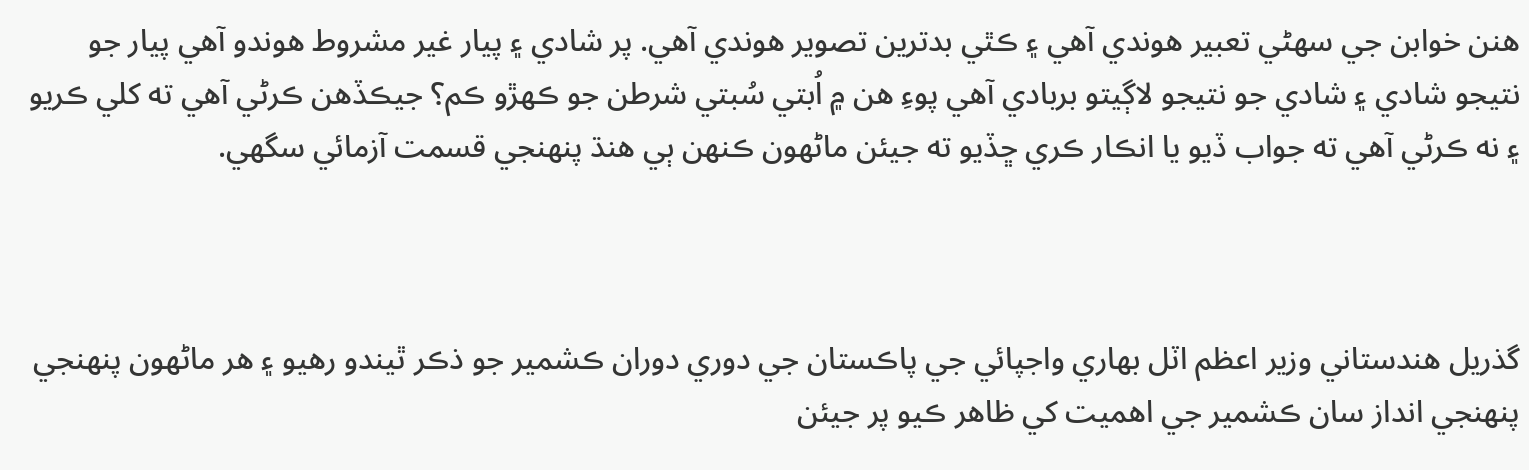هنن خوابن جي سهڻي تعبير هوندي آهي ۽ ڪٿي بدترين تصوير هوندي آهي. پر شادي ۽ پيار غير مشروط هوندو آهي پيار جو نتيجو شادي ۽ شادي جو نتيجو لاڳيتو بربادي آهي پوءِ هن ۾ اُبتي سُبتي شرطن جو ڪهڙو ڪم؟ جيڪڏهن ڪرڻي آهي ته کلي ڪريو ۽ نه ڪرڻي آهي ته جواب ڏيو يا انڪار ڪري ڇڏيو ته جيئن ماڻهون ڪنهن ٻي هنڌ پنهنجي قسمت آزمائي سگهي.



گذريل هندستاني وزير اعظم اٽل بهاري واجپائي جي پاڪستان جي دوري دوران ڪشمير جو ذڪر ٿيندو رهيو ۽ هر ماڻهون پنهنجي پنهنجي انداز سان ڪشمير جي اهميت کي ظاهر ڪيو پر جيئن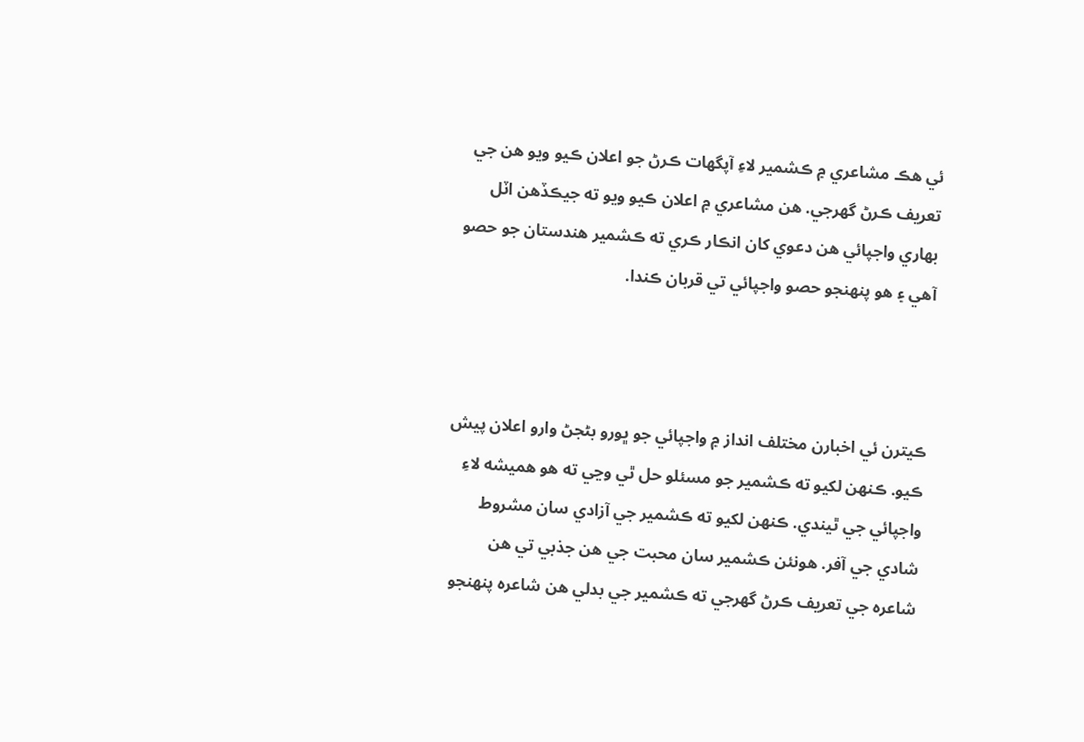ئي هڪ مشاعري ۾ ڪشمير لاءِ آپگهات ڪرڻ جو اعلان ڪيو ويو هن جي تعريف ڪرڻ گهرجي. هن مشاعري ۾ اعلان ڪيو ويو ته جيڪڏهن اٽل بهاري واجپائي هن دعوي کان انڪار ڪري ته ڪشمير هندستان جو حصو آهي ۽ هو پنهنجو حصو واجپائي تي قربان ڪندا.



ڪيترن ئي اخبارن مختلف انداز ۾ واجپائي جو ڀورو بڻجڻ وارو اعلان پيش ڪيو. ڪنهن لکيو ته ڪشمير جو مسئلو حل ٿي وڃي ته هو هميشه لاءِ واجپائي جي ٿيندي. ڪنهن لکيو ته ڪشمير جي آزادي سان مشروط شادي جي آفر. هونئن ڪشمير سان محبت جي هن جذبي تي هن شاعره جي تعريف ڪرڻ گهرجي ته ڪشمير جي بدلي هن شاعره پنهنجو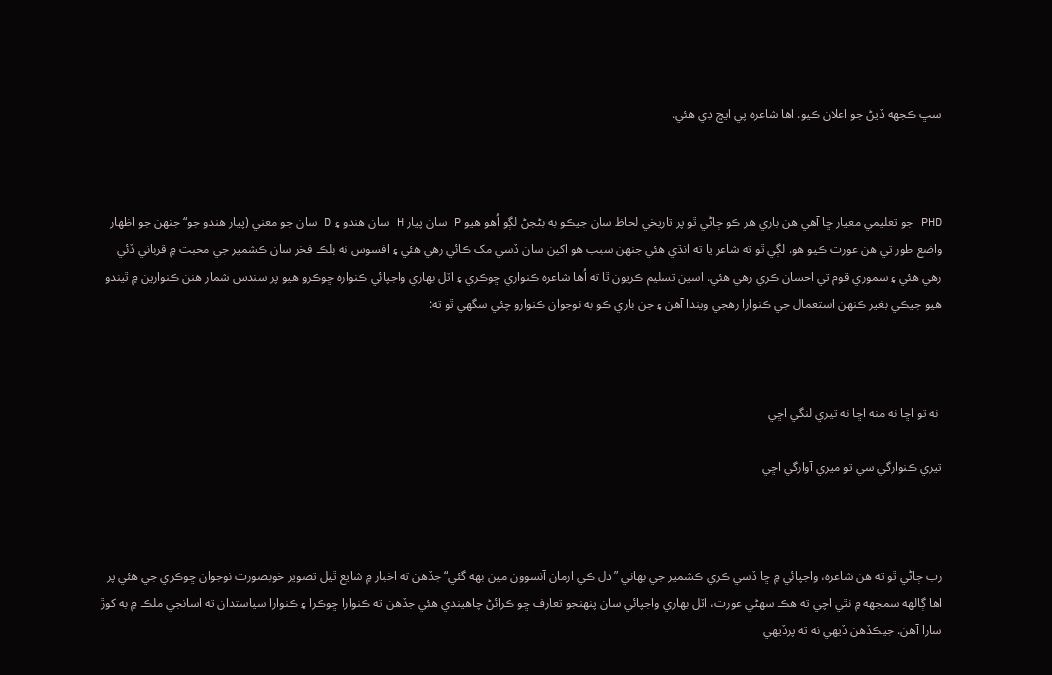سڀ ڪجهه ڏيڻ جو اعلان ڪيو. اها شاعره پي ايڇ ڊي هئي.



PHD جو تعليمي معيار ڇا آهي هن باري هر ڪو ڄاڻي ٿو پر تاريخي لحاظ سان جيڪو به بڻجڻ لڳو اُهو هيو P سان پيار H سان هندو ۽ D سان جو معني (پيار هندو جو“ جنهن جو اظهار واضع طور تي هن عورت ڪيو هو. لڳي ٿو ته شاعر يا ته انڌي هئي جنهن سبب هو اکين سان ڏسي مک ڪائي رهي هئي ۽ افسوس نه بلڪ فخر سان ڪشمير جي محبت ۾ قرباني ڏئي رهي هئي ۽ سموري قوم تي احسان ڪري رهي هئي. اسين تسليم ڪريون ٿا ته اُها شاعره ڪنواري ڇوڪري ۽ اٽل بهاري واجپائي ڪنواره ڇوڪرو هيو پر سندس شمار هنن ڪنوارين ۾ ٿيندو هيو جيڪي بغير ڪنهن استعمال جي ڪنوارا رهجي ويندا آهن ۽ جن باري ڪو به نوجوان ڪنوارو چئي سگهي ٿو ته:



 نه تو اڇا نه منه اڇا نه تيري لنگي اڇي

تيري ڪنوارگي سي تو ميري آوارگي اڇي



رب ڄاڻي ٿو ته هن شاعره، واجپائي ۾ ڇا ڏسي ڪري ڪشمير جي بهاني ”دل ڪي ارمان آنسوون مين بهه گئي“ جڏهن ته اخبار ۾ شايع ٿيل تصوير خوبصورت نوجوان ڇوڪري جي هئي پر اها ڳالهه سمجهه ۾ نٿي اچي ته هڪ سهڻي عورت، اٽل بهاري واجپائي سان پنهنجو تعارف ڇو ڪرائڻ چاهيندي هئي جڏهن ته ڪنوارا ڇوڪرا ۽ ڪنوارا سياستدان ته اسانجي ملڪ ۾ به کوڙ سارا آهن. جيڪڏهن ڏيهي نه ته پرڏيهي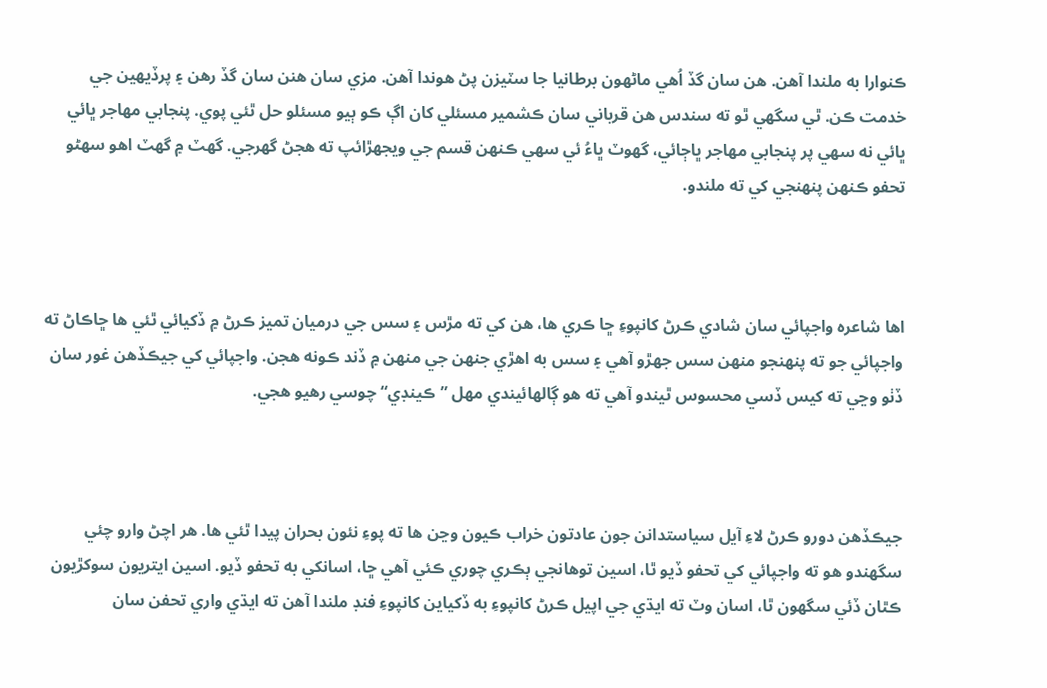ڪنوارا به ملندا آهن. هن سان گڏ اُهي ماڻهون برطانيا جا سٽيزن پڻ هوندا آهن. مزي سان هنن سان گڏ رهن ۽ پرڏيهين جي خدمت ڪن. ٿي سگهي ٿو ته سندس هن قرباني سان ڪشمير مسئلي کان اڳ ڪو ٻيو مسئلو حل ٿئي پوي. پنجابي مهاجر ڀائي ڀائي نه سهي پر پنجابي مهاجر ڀاڄائي، گهوٽ ڀاءُ ئي سهي ڪنهن قسم جي ويجهڙائپ ته هجڻ گهرجي. گهٽ ۾ گهٽ اهو سهڻو تحفو ڪنهن پنهنجي کي ته ملندو.



اها شاعره واجپائي سان شادي ڪرڻ کانپوءِ ڇا ڪري ها، هن کي ته مڙس ۽ سس جي درميان تميز ڪرڻ ۾ ڏکيائي ٿئي ها ڇاڪاڻ ته واجپائي جو ته پنهنجو منهن سس جهڙو آهي ۽ سس به اهڙي جنهن جي منهن ۾ ڏند ڪونه هجن. واجپائي کي جيڪڏهن غور سان ڏٺو وڃي ته کيس ڏسي محسوس ٿيندو آهي ته هو ڳالهائيندي مهل ”ڪينڊي“ چوسي رهيو هجي.



جيڪڏهن دورو ڪرڻ لاءِ آيل سياستدانن جون عادتون خراب ڪيون وڃن ها ته پوءِ نئون بحران پيدا ٿئي ها. هر اچڻ وارو چئي سگهندو هو ته واجپائي کي تحفو ڏيو ٿا، اسين توهانجي ٻڪري چوري ڪئي آهي ڇا، اسانکي به تحفو ڏيو. اسين ايتريون سوکڙيون ڪٿان ڏئي سگهون ٿا، اسان وٽ ته ايڌي جي اپيل ڪرڻ کانپوءِ به ڏکياين کانپوءِ فنڊ ملندا آهن ته ايڌي واري تحفن سان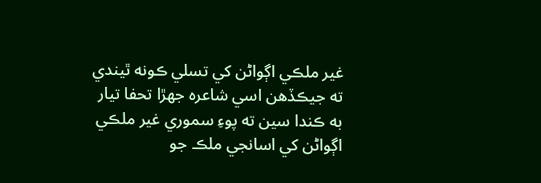غير ملڪي اڳواڻن کي تسلي ڪونه ٿيندي ته جيڪڏهن اسي شاعره جهڙا تحفا تيار به ڪندا سين ته پوءِ سموري غير ملڪي اڳواڻن کي اسانجي ملڪ جو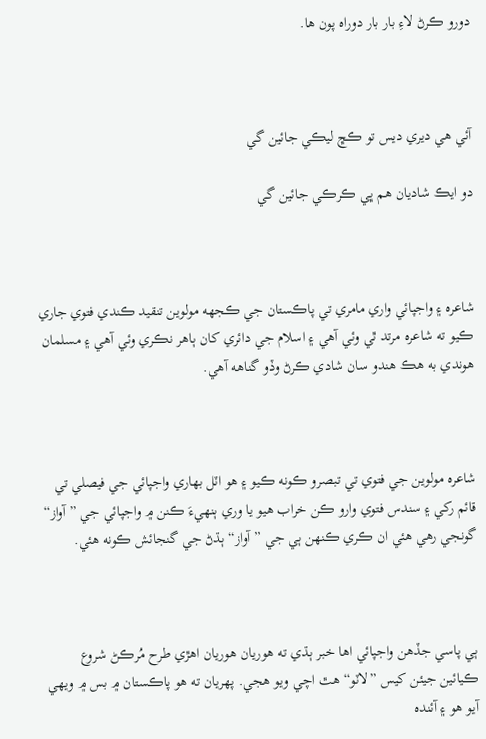دورو ڪرڻ لاءِ بار بار دوراه پون ها.



آئي هي ديري ديس تو ڪڇ ليڪي جائين گي

دو ايڪ شاديان هم ڀي ڪرڪي جائين گي



شاعره ۽ واجپائي واري مامري تي پاڪستان جي ڪجهه مولوين تنقيد ڪندي فتوي جاري ڪيو ته شاعره مرتد ٿي وئي آهي ۽ اسلام جي دائري کان ٻاهر نڪري وئي آهي ۽ مسلمان هوندي به هڪ هندو سان شادي ڪرڻ وڏو گناهه آهي.



شاعره مولوين جي فتوي تي تبصرو ڪونه ڪيو ۽ هو اٽل بهاري واجپائي جي فيصلي تي قائم رکي ۽ سندس فتوي وارو ڪن خراب هيو يا وري ٻنهيءَ ڪنن ۾ واجپائي جي ”آواز“ گونجي رهي هئي ان ڪري ڪنهن ٻي جي ”آواز“ ٻڌڻ جي گنجائش ڪونه هئي.



ٻي پاسي جڏهن واجپائي اها خبر ٻڌي ته هوريان هوريان اهڙي طرح مُرڪڻ شروع ڪيائين جيئن کيس ”لاٽو“ هٿ اچي ويو هجي. پهريان ته هو پاڪستان ۾ بس ۾ ويهي آيو هو ۽ آئنده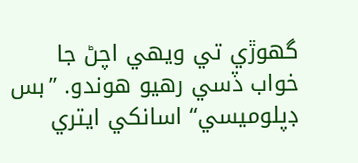گهوڙي تي ويهي اچڻ جا خواب ڏسي رهيو هوندو. ”بس ڊپلوميسي“ اسانکي ايتري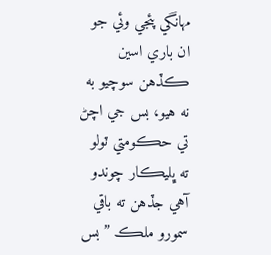مهانگي پئجي وئي جو ان باري اسين ڪڏهن سوچيو به نه هيو، بس جي اچڻ تي حڪومتي ٽولو ته ڀليڪار چوندو آهي جڏهن ته باقي سمورو ملڪ ”بس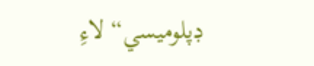ڊپلوميسي“ لاءِ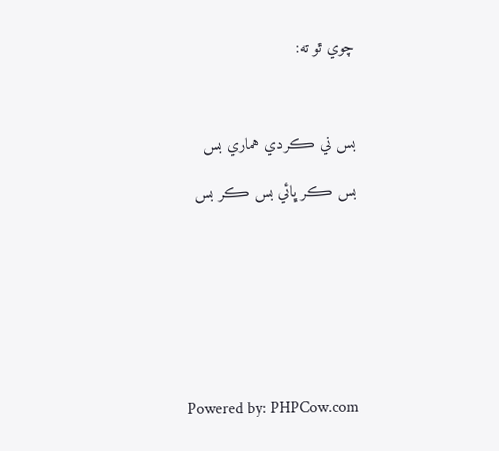چوي ٿو ته:



بس ني ڪردي هماري بس

بس ڪر ڀائي بس ڪر بس








Powered by: PHPCow.com